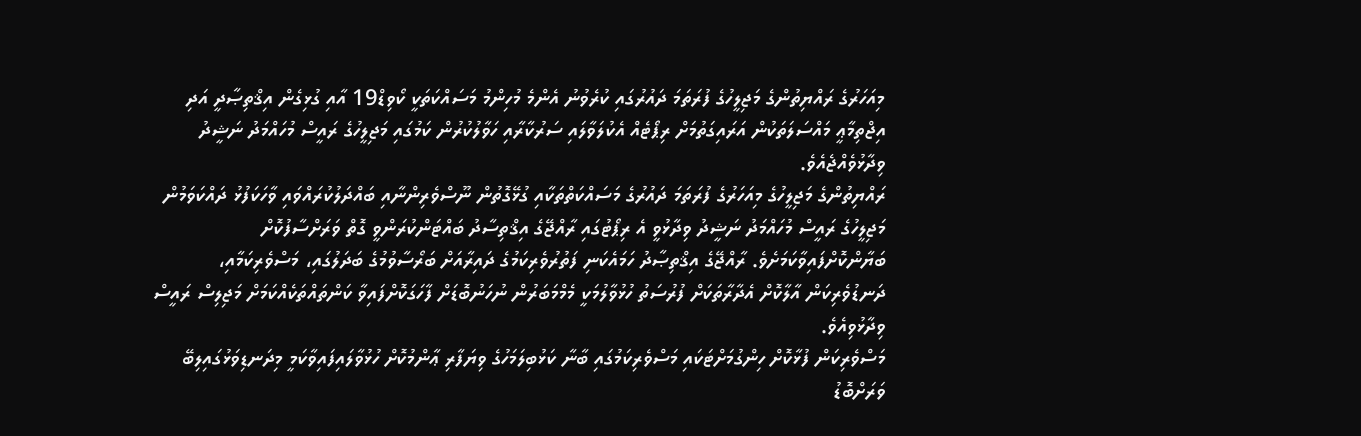މިއަހަރުގެ ރައްޔިތުންގެ މަޖިލީހުގެ ފުރަތަމަ ދައުރުގައި ކުރެވުނު އެންމެ މުހިންމު މަސައްކަތަކީ ކޯވިޑް19 އާއި ގުޅިގެން އިޤްތިޞާދީ އަދި އިޖްތިމާޢީ މައްސަލަތަކުން އަރައިގަތުމަށް ރިޕޯޓެއް އެކުލަވާލައި ސަރުކާރާއި ހަވާލުކުރުން ކަމުގައި މަޖިލީހުގެ ރައީސް މުހައްމަދު ނަޝީދު ވިދާޅުވެއްޖެއެވެ.
ރައްޔިތުންގެ މަޖިލީހުގެ މިއަހަރުގެ ފުރަތަމަ ދައުރުގެ މަސައްކަތްތަކާއި ގުޅޭގޮތުން ނޫސްވެރިންނާއި ބައްދަލުކުރައްވައި ވާހަކަފުޅު ދައްކަވަމުން މަޖިލީހުގެ ރައީސް މުހައްމަދު ނަޝީދު ވިދާޅުވީ އެ ރިޕޯޓުގައި ރާއްޖޭގެ އިޤްތިސާދު ބައްޓަންކުރަންވީ ގޮތް ވަރަށްސާފުކޮށް ބަޔާންކޮށްފައިވާކަމަށެވެ. ރާއްޖޭގެ އިޤްތިޞާދު ހަމައެކަނި ފަތުރުވެރިކަމުގެ ދައިރާއަށް ބަރޯސާވުމުގެ ބަދަލުގައި، މަސްވެރިކަމާއި، ދަނޑުވެރިކަން އާލާކޮށް އެދާރާތަކަށް ފުރުސަތު ހުޅުވާލުމަކީ މެމްމަބަރުން ނުހަނުބޮޑަށް ފާހަގަކޮށްފައިވާ ކަންތައްތަކެއްކަމަށް މަޖިލިސް ރައީސް ވިދާޅުވިއެވެ.
މަސްވެރިކަން ފުޅާކޮށް ހިންގުމަށްޓަކައި މަސްވެރިކަމުގައި ބާނާ ކަޅުބިލަމަހުގެ ވިޔަފާރި ޢާންމުކޮށް ހުޅުވާލައިފައިވާކަމީ މިދަނޑިވަޅުގައިލިބޭ ވަރަށްބޮޑު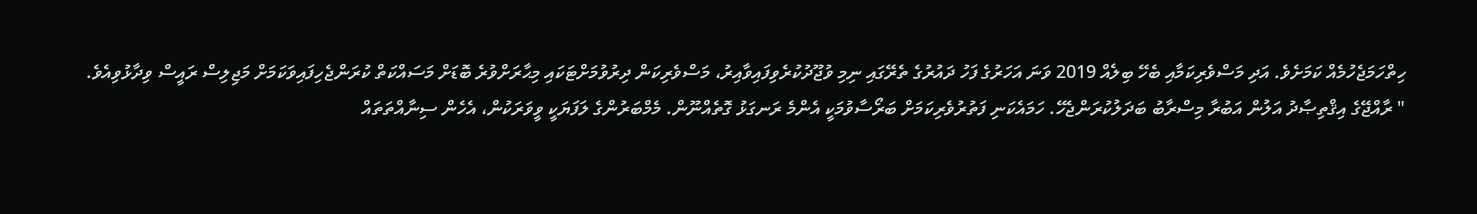ހިތްހަމަޖެހުމެއް ކަމަށެވެ. އަދި މަސްވެރިކަމާއި ބެހޭ ބިލެއް 2019 ވަނަ އަހަރުގެ ފަހު ދައުރުގެ ތެރޭގައި ނިމި ވުޖޫދުކުރެވިފައިވާއިރު، މަސްވެރިކަން ދިރުވުމަށްޓަކައި މިޙާރަށްވުރެ ބޮޑަށް މަސައްކަތް ކުރަންޖެހިފައިވަކަމަށް މަޖިލިސް ރައީސް ވިދާޅުވިއެވެ.
" ރާއްޖޭގެ އިޤްތިޞާދު އަލުން އަބުރާ މިސްރާބު ބަދަލުކުރަންޖެހޭ. ހަމައެކަނި ފަތުރުވެރިކަމަށް ބަރޯސާވުމަކީ އެންމެ ރަނގަޅު ގޮތެއްނޫން. މެމްބަރުންގެ ލަފަޔަކީ ވީވަރަކުން، އެހެން ސިނާއްތަތައް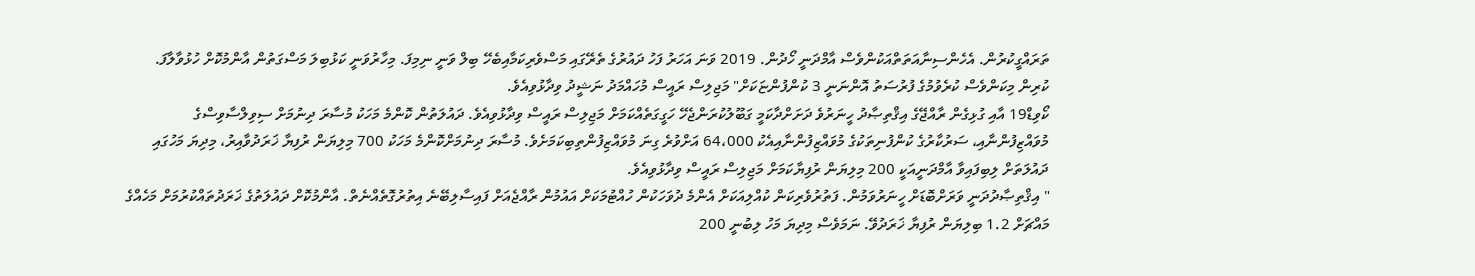ތަރައްގީކުރުން. އެހެންސިނާއަތަތްއަކުންވެސް އާމްދަނީ ހޯދުން. 2019 ވަނަ އަހަރު ފަހު ދައުރުގެ ތެރޭގައި މަސްވެރިކަމާއިބެހޭ ބިލް ވަނީ ނިމިފަ. މިހާރުވަނީ ކަޅުބިލަ މަސްގަތުން އާންމުކޮށް ހުޅުވާލާފަ. ކުރިން މިކަންވެސް ކުރެވުމުގެ ފުރުސަތު އޮންނަނީ 3 ކުންފުންޏަކަށް" މަޖިލިސް ރައީސް މުހައްމަދު ނަޝީދު ވިދާޅުވިއެވެ.
ކޯވިޑް19 އާއި ގުޅިގެން ރާއްޖޭގެ އިޤްތިޞާދު ހީނަރުވެ ދަށަށްދާކަމީ ގަބޫލުކުރަންޖެހޭ ހަގީގަތެއްކަމަށް މަޖިލިސް ރައީސް ވިދާޅުވިއެވެ. ދައުލަތުން ކޮންމެ މަހަކު މުސާރަ ދިނުމަށް ސިވިލްސާވިސްގެ މުވައްޒިފުންނާއި، ސަރުކާރުގެ ކުންފުނިތަކުގެ މުވައްޒިފުންނާއިއެކު 64،000 އަށްވުރެ ގިނަ މުވައްޒިފުންތިބިކަމަށެވެ. މުސާރަ ދިނުމަށްކޮންމެ މަހަކު 700 މިލިޔަން ރުފިޔާ ޚަރަދުވާއިރު، މިދިޔަ މަހުގައި ދައުލަތަށް ލިބިފައިވާ އާމްދަނީއަކީ 200 މިލިޔަން ރުފިޔާކަމަށް މަޖިލިސް ރައީސް ވިދާޅުވިއެވެ.
" އިޤްތިޞާދުދަނީ ވަރަށްބޮޑަށް ހީނަރުވަމުން. ފަތުރުވެރިކަން ކުއްލިއަކަށް އެންމެ ދުވަހަކުން ހުއްޓުމަކަށް އައުމުން ރާއްޖެއަށް ފައިސާލިބޭނެ އިތުރުގޮތެއްނެތް. އާންމުކޮށް ދައުލަތުގެ ޚަރަދުތައްކުރުމަށް މަހެއްގެ މައްޗަށް 1.2 ބިލިޔަން ރުފިޔާ ޚަރަދުވޭ. ނަމަވެސް މިދިޔަ މަހު ލިބުނީ 200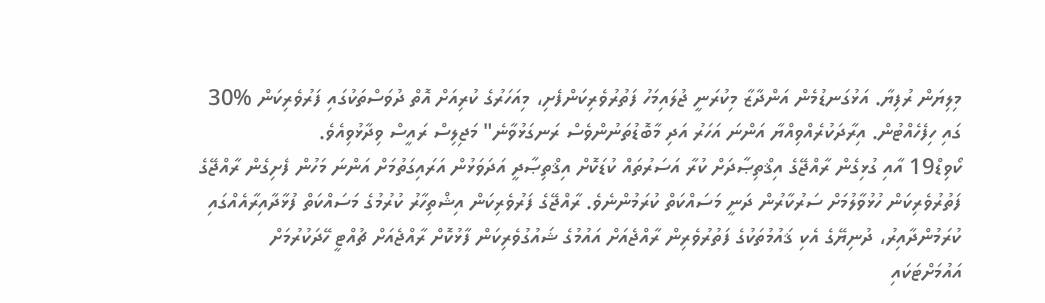މިލިޔަން ރުފިޔާ. އަޅުގަނޑުމެން އަންދާޒާ މިކުރަނީ ޖުލައިމަހު ފަތުރުވެރިކަންފެށި، މިއަހަރުގެ ކުރިއަށް އޮތް ދުވަސްތަކުގައި ފަރުވެރިކަން %30 ގައި ހިފެހެއްޓުން. އިރާދަކުރެއްވިއްޔާ އަންނަ އަހަރު އަދި މާބޮޑުތަނުންވެސް ރަނގަޅުވާނެ" މަޖިލިސް ރައީސް ވިދާޅުވިއެވެ.
ކޯވިޑް19 އާއި ގުޅިގެން ރާއްޖޭގެ އިޤްތިޞާދަށް ކުރާ އަސަރުތައް ކުޑަކޮށް އިޤްތިޞާދީ އަދަވަޅުން އަރައިގަތުމަށް އަންނަ މަހުން ފެށިގެން ރާއްޖޭގެ ފަތުރުވެރިކަން ހުޅުވާލުމަށް ސަރުކާރުން ދަނީ މަސައްކަތް ކުރަމުންނެވެ. ރާއްޖޭގެ ފަރުވެރިކަން އިޝްތިހާރު ކުރުމުގެ މަސައްކަތް ފުޅާދާއިރާއެއްގައި ކުރަމުންދާއިރު، ދުނިޔޭގެ އެކި ޤައުމުތަކުގެ ފަތުރުވެރިން ރާއްޖެއަށް އައުމުގެ ޝައުގުވެރިކަން ފާޅުކޮށް ރާއްޖެއަށް ޗުއްޓީ ހޭދަކުރުމަށް އައުމަށްޓަކައި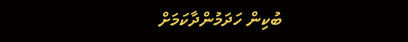ބުކިން ހަދަމުންދާކަމަށް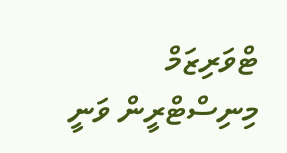ޓްވަރިޒަމް މިނިސްޓްރީން ވަނީ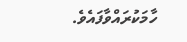ހާމަކުރައްވާފައެވެ.